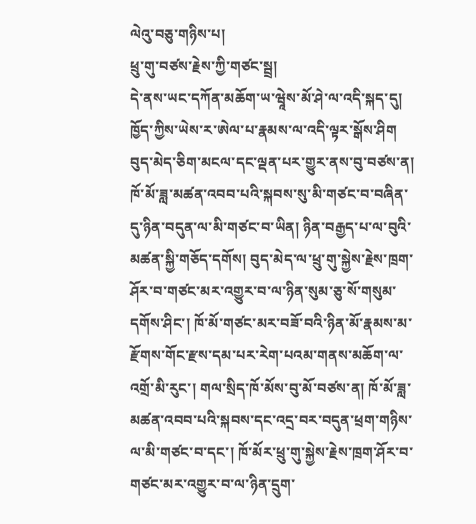ལེའུ་བཅུ་གཉིས་པ།
ཕྲུ་གུ་བཙས་རྗེས་ཀྱི་གཙང་སྦྲ།
དེ་ནས་ཡང་དཀོན་མཆོག་ཡ་ཝཱེས་མོ་ཤེ་ལ་འདི་སྐད་དུ། ཁྱོད་ཀྱིས་ཡེས་ར་ཨེལ་པ་རྣམས་ལ་འདི་ལྟར་སྒོས་ཤིག བུད་མེད་ཅིག་མངལ་དང་ལྡན་པར་གྱུར་ནས་བུ་བཙས་ན། ཁོ་མོ་ཟླ་མཚན་འབབ་པའི་སྐབས་སུ་མི་གཙང་བ་བཞིན་དུ་ཉིན་བདུན་ལ་མི་གཙང་བ་ཡིན། ཉིན་བརྒྱད་པ་ལ་བུའི་མཚན་སྐྱི་གཅོད་དགོས། བུད་མེད་ལ་ཕྲུ་གུ་སྐྱེས་རྗེས་ཁྲག་ཤོར་བ་གཙང་མར་འགྱུར་བ་ལ་ཉིན་སུམ་ཅུ་སོ་གསུམ་དགོས་ཤིང་། ཁོ་མོ་གཙང་མར་བཟོ་བའི་ཉིན་མོ་རྣམས་མ་རྫོགས་གོང་རྫས་དམ་པར་རེག་པའམ་གནས་མཆོག་ལ་འགྲོ་མི་རུང་། གལ་སྲིད་ཁོ་མོས་བུ་མོ་བཙས་ན། ཁོ་མོ་ཟླ་མཚན་འབབ་པའི་སྐབས་དང་འདྲ་བར་བདུན་ཕྲག་གཉིས་ལ་མི་གཙང་བ་དང་། ཁོ་མོར་ཕྲུ་གུ་སྐྱེས་རྗེས་ཁྲག་ཤོར་བ་གཙང་མར་འགྱུར་བ་ལ་ཉིན་དྲུག་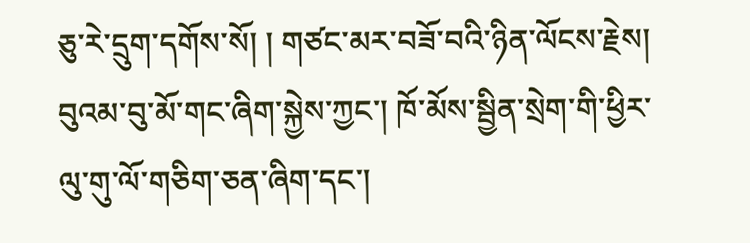ཅུ་རེ་དྲུག་དགོས་སོ། ། གཙང་མར་བཟོ་བའི་ཉིན་ལོངས་རྗེས། བུའམ་བུ་མོ་གང་ཞིག་སྐྱེས་ཀྱང་། ཁོ་མོས་སྦྱིན་སྲེག་གི་ཕྱིར་ལུ་གུ་ལོ་གཅིག་ཅན་ཞིག་དང་།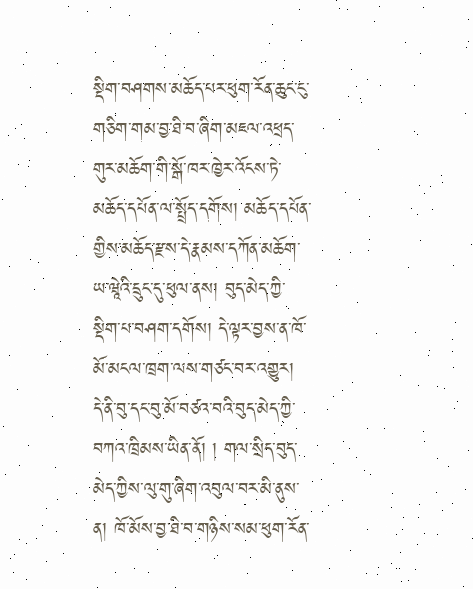སྡིག་བཤགས་མཆོད་པར་ཕུག་རོན་ཆུང་ངུ་གཅིག་གམ་བྱ་ཐི་བ་ཞིག་མཇལ་འཕྲད་གུར་མཆོག་གི་སྒོ་ཁར་ཁྱེར་འོངས་ཏེ་མཆོད་དཔོན་ལ་སྤྲོད་དགོས། མཆོད་དཔོན་གྱིས་མཆོད་རྫས་དེ་རྣམས་དཀོན་མཆོག་ཡ་ཝཱེའི་དྲུང་དུ་ཕུལ་ནས། བུད་མེད་ཀྱི་སྡིག་པ་བཤག་དགོས། དེ་ལྟར་བྱས་ན་ཁོ་མོ་མངལ་ཁྲག་ལས་གཙང་བར་འགྱུར། དེ་ནི་བུ་དང་བུ་མོ་བཙའ་བའི་བུད་མེད་ཀྱི་བཀའ་ཁྲིམས་ཡིན་ནོ། ། གལ་སྲིད་བུད་མེད་ཀྱིས་ལུ་གུ་ཞིག་འབུལ་བར་མི་ནུས་ན། ཁོ་མོས་བྱ་ཐི་བ་གཉིས་སམ་ཕུག་རོན་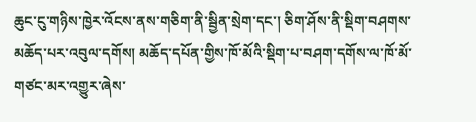ཆུང་ངུ་གཉིས་ཁྱེར་འོངས་ནས་གཅིག་ནི་སྦྱིན་སྲེག་དང་། ཅིག་ཤོས་ནི་སྡིག་བཤགས་མཆོད་པར་འབུལ་དགོས། མཆོད་དཔོན་གྱིས་ཁོ་མོའི་སྡིག་པ་བཤག་དགོས་ལ་ཁོ་མོ་གཙང་མར་འགྱུར་ཞེས་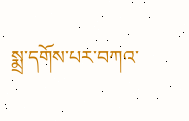སྨྲ་དགོས་པར་བཀའ་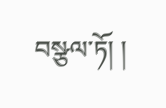བསྩལ་ཏོ། །